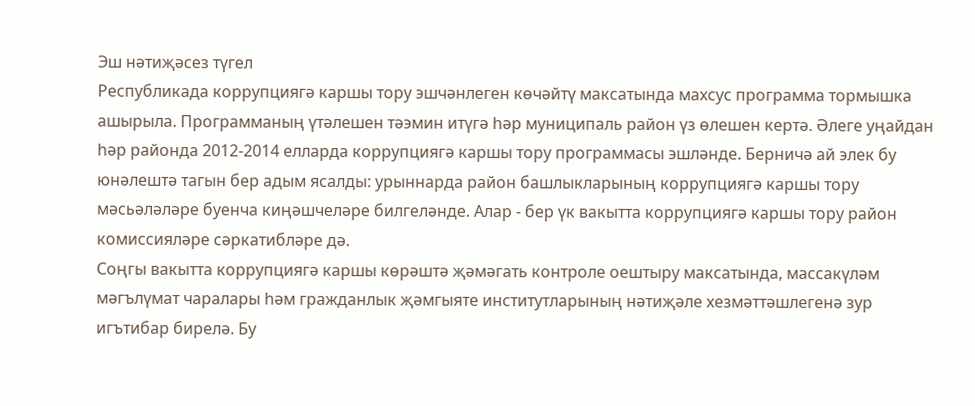Эш нәтиҗәсез түгел
Республикада коррупциягә каршы тору эшчәнлеген көчәйтү максатында махсус программа тормышка ашырыла. Программаның үтәлешен тәэмин итүгә һәр муниципаль район үз өлешен кертә. Әлеге уңайдан һәр районда 2012-2014 елларда коррупциягә каршы тору программасы эшләнде. Берничә ай элек бу юнәлештә тагын бер адым ясалды: урыннарда район башлыкларының коррупциягә каршы тору мәсьәләләре буенча киңәшчеләре билгеләнде. Алар - бер үк вакытта коррупциягә каршы тору район комиссияләре сәркатибләре дә.
Соңгы вакытта коррупциягә каршы көрәштә җәмәгать контроле оештыру максатында, массакүләм мәгълүмат чаралары һәм гражданлык җәмгыяте институтларының нәтиҗәле хезмәттәшлегенә зур игътибар бирелә. Бу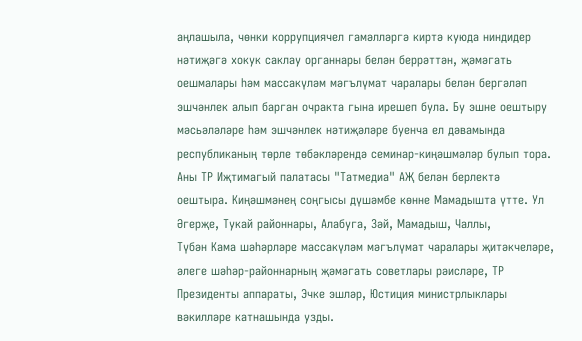аңлашыла, чөнки коррупциячел гамәлләргә киртә куюда ниндидер нәтиҗәгә хокук саклау органнары белән беррәттән, җәмәгать оешмалары һәм массакүләм мәгълүмат чаралары белән бергәләп эшчәнлек алып барган очракта гына ирешеп була. Бу эшне оештыру мәсьәләләре һәм эшчәнлек нәтиҗәләре буенча ел дәвамында республиканың төрле төбәкләрендә семинар-киңәшмәләр булып тора. Аны ТР Иҗтимагый палатасы "Татмедиа" АҖ белән берлектә оештыра. Киңәшмәнең соңгысы дүшәмбе көнне Мамадышта үтте. Ул Әгерҗе, Тукай районнары, Алабуга, Зәй, Мамадыш, Чаллы,
Түбән Кама шәһәрләре массакүләм мәгълүмат чаралары җитәкчеләре, әлеге шәһәр-районнарның җәмәгать советлары рәисләре, ТР Президенты аппараты, Эчке эшләр, Юстиция министрлыклары вәкилләре катнашында узды.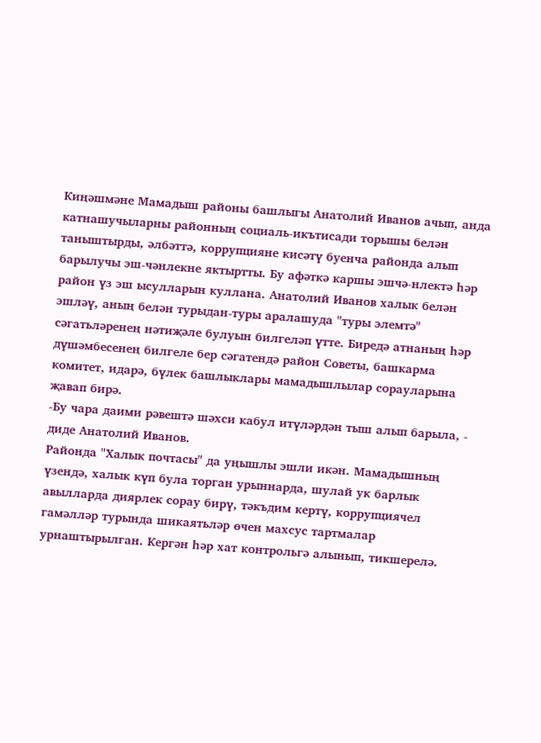Киңәшмәне Мамадыш районы башлыгы Анатолий Иванов ачып, анда катнашучыларны районның социаль-икътисади торышы белән таныштырды, әлбәттә, коррупцияне кисәтү буенча районда алып барылучы эш-чәнлекне яктыртты. Бу афәткә каршы эшчә-нлектә һәр район үз эш ысулларын куллана. Анатолий Иванов халык белән эшләү, аның белән турыдан-туры аралашуда "туры элемтә" сәгатьләренең нәтиҗәле булуын билгеләп үтте. Биредә атнаның һәр дүшәмбесенең билгеле бер сәгатендә район Советы, башкарма комитет, идарә, бүлек башлыклары мамадышлылар сорауларына җавап бирә.
-Бу чара даими рәвештә шәхси кабул итүләрдән тыш алып барыла, - диде Анатолий Иванов.
Районда "Халык почтасы" да уңышлы эшли икән. Мамадышның үзендә, халык күп була торган урыннарда, шулай ук барлык авылларда диярлек сорау бирү, тәкъдим кертү, коррупциячел гамәлләр турында шикаятьләр өчен махсус тартмалар урнаштырылган. Кергән һәр хат контрольгә алынып, тикшерелә.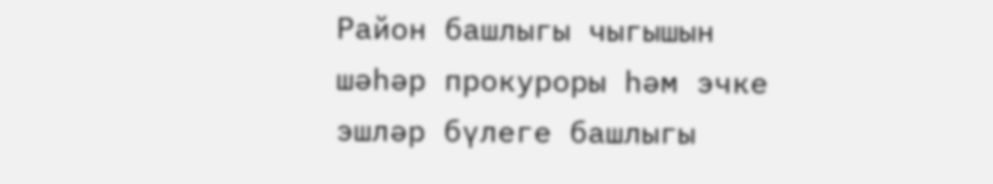Район башлыгы чыгышын шәһәр прокуроры һәм эчке эшләр бүлеге башлыгы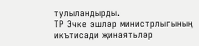тулыландырды.
ТР Эчке эшләр министрлыгының икътисади җинаятьләр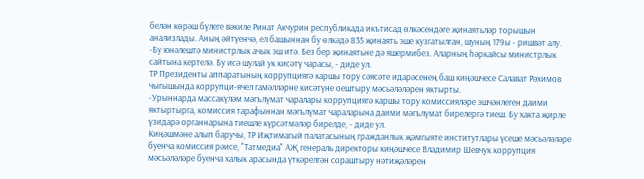белән көрәш бүлеге вәкиле Ринат Акчурин республикада икътисад өлкәсендәге җинаятьләр торышын анализлады. Аның әйтүенчә, ел башыннан бу өлкәдә 835 җинаять эше кузгатылган, шуның 179ы - ришвәт алу.
-Бу юнәлештә министрлык ачык эш итә. Без бер җинаятьне дә яшермибез. Аларның һәркайсы министрлык сайтына кертелә. Бу исә шулай ук кисәтү чарасы, - диде ул.
ТР Президенты аппаратының коррупциягә каршы тору сәясәте идарәсенең баш киңәшчесе Салават Рәхимов чыгышында коррупци-ячел гамәлләрне кисәтүне оештыру мәсьәләләрен яктырты.
-Урыннарда массакүләм мәгълүмат чаралары коррупциягә каршы тору комиссияләре эшчәнлеген даими яктыртырга, комиссия тарафыннан мәгълүмат чараларына даими мәгълүмат бирелергә тиеш. Бу хакта җирле үзидарә органнарына тиешле күрсәтмәләр бирелде, - диде ул.
Киңәшмәне алып баручы, ТР Иҗтимагый палатасының гражданлык җәмгыяте институтлары үсеше мәсьәләләре буенча комиссия рәисе, "Татмедиа" АҖ генераль директоры киңәшчесе Владимир Шевчук коррупция мәсьәләләре буенча халык арасында үткәрелгән сораштыру нәтиҗәләрен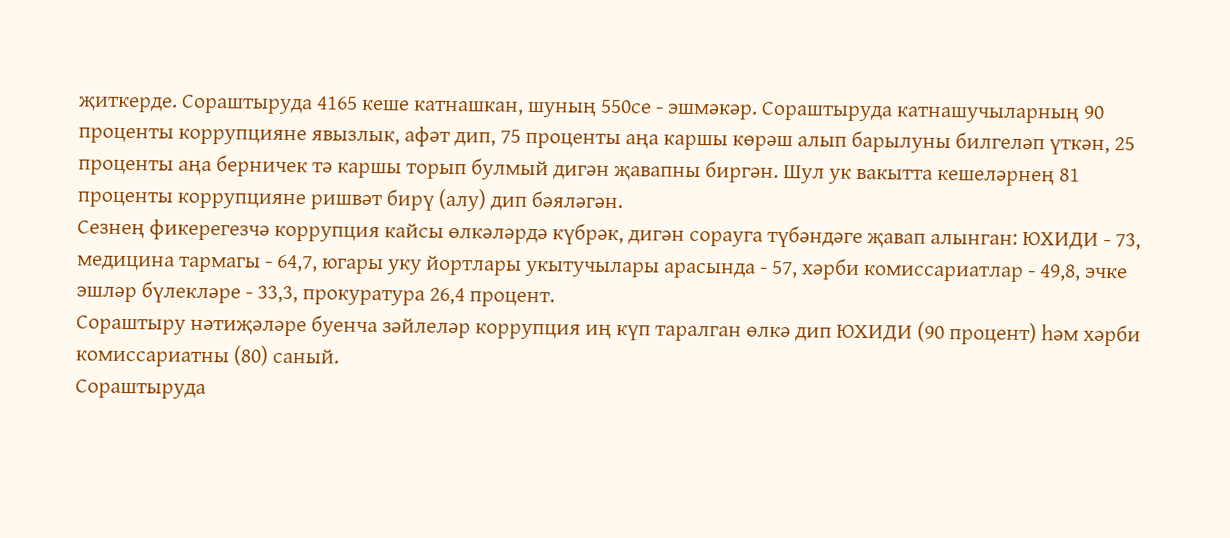җиткерде. Сораштыруда 4165 кеше катнашкан, шуның 550се - эшмәкәр. Сораштыруда катнашучыларның 90 проценты коррупцияне явызлык, афәт дип, 75 проценты аңа каршы көрәш алып барылуны билгеләп үткән, 25 проценты аңа берничек тә каршы торып булмый дигән җавапны биргән. Шул ук вакытта кешеләрнең 81 проценты коррупцияне ришвәт бирү (алу) дип бәяләгән.
Сезнең фикерегезчә коррупция кайсы өлкәләрдә күбрәк, дигән сорауга түбәндәге җавап алынган: ЮХИДИ - 73, медицина тармагы - 64,7, югары уку йортлары укытучылары арасында - 57, хәрби комиссариатлар - 49,8, эчке эшләр бүлекләре - 33,3, прокуратура 26,4 процент.
Сораштыру нәтиҗәләре буенча зәйлеләр коррупция иң күп таралган өлкә дип ЮХИДИ (90 процент) һәм хәрби комиссариатны (80) саный.
Сораштыруда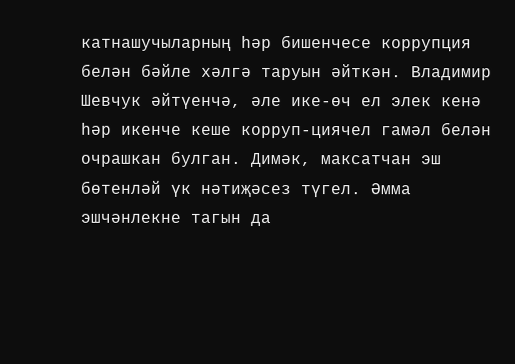катнашучыларның һәр бишенчесе коррупция белән бәйле хәлгә таруын әйткән. Владимир Шевчук әйтүенчә, әле ике-өч ел элек кенә һәр икенче кеше корруп-циячел гамәл белән очрашкан булган. Димәк, максатчан эш бөтенләй үк нәтиҗәсез түгел. Әмма эшчәнлекне тагын да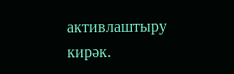активлаштыру кирәк.